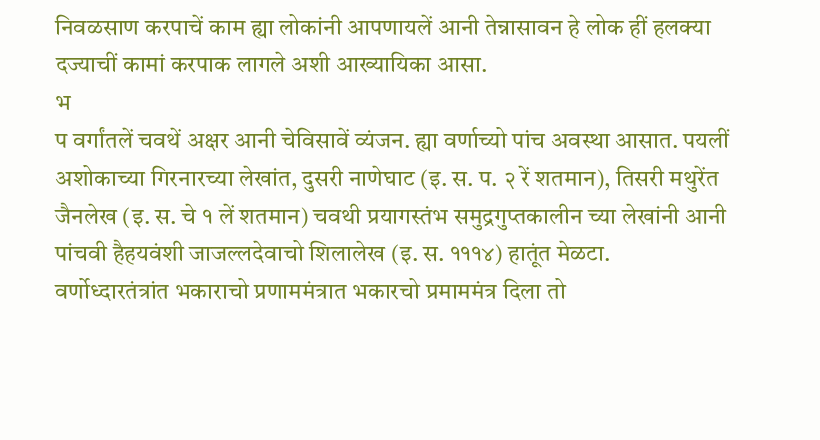निवळसाण करपाचें काम ह्या लोकांनी आपणायलें आनी तेन्नासावन हे लोक हीं हलक्या दज्याचीं कामां करपाक लागले अशी आख्यायिका आसा.
भ
प वर्गांतलें चवथें अक्षर आनी चेविसावें व्यंजन. ह्या वर्णाच्यो पांच अवस्था आसात. पयलीं अशोकाच्या गिरनारच्या लेखांत, दुसरी नाणेघाट (इ. स. प. २ रें शतमान), तिसरी मथुरेंत जैनलेख (इ. स. चे १ लें शतमान) चवथी प्रयागस्तंभ समुद्रगुप्तकालीन च्या लेखांनी आनी पांचवी हैहयवंशी जाजल्लदेवाचो शिलालेख (इ. स. १११४) हातूंत मेळटा.
वर्णोध्दारतंत्रांत भकाराचो प्रणाममंत्रात भकारचो प्रमाममंत्र दिला तो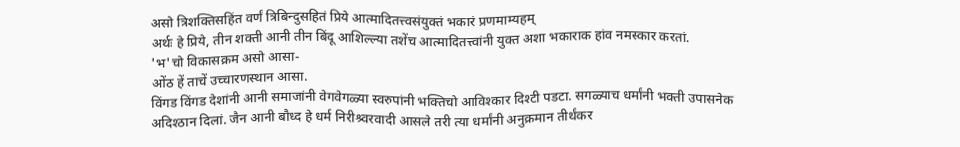असो त्रिशक्तिसहिंत वर्णं त्रिबिन्दुसहितं प्रिये आत्मादितत्त्वसंयुक्तं भकारं प्रणमाम्यहम्
अर्थः हे प्रिये, तीन शक्ती आनी तीन बिंदू आशिल्ल्या तशेंच आत्मादितत्त्वांनी युक्त अशा भकाराक हांव नमस्कार करतां.
'भ'चो विकासक्रम असो आसा-
ओंठ हें ताचें उच्चारणस्थान आसा.
विंगड विंगड देशांनी आनी समाजांनी वेगवेगळ्या स्वरुपांनी भक्तिचो आविश्कार दिश्टी पडटा. सगळ्याच धर्मांनी भक्ती उपासनेक अदिश्ठान दिलां. जैन आनी बौध्द हे धर्म निरीश्र्वरवादी आसले तरी त्या धर्मांनी अनुक्रमान तीर्थंकर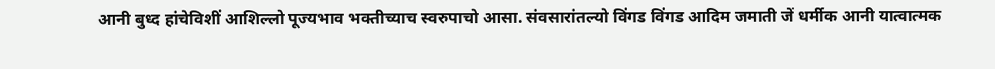आनी बुध्द हांचेविशीं आशिल्लो पूज्यभाव भक्तीच्याच स्वरुपाचो आसा. संवसारांतल्यो विंगड विंगड आदिम जमाती जें धर्मीक आनी यात्वात्मक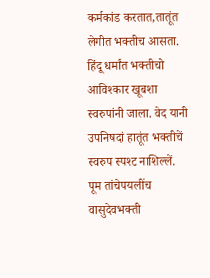कर्मकांड करतात,तातूंत लेगीत भक्तीच आसता. हिंदू धर्मांत भक्तीचो आविश्कार खूबशा स्वरुपांनी जाला. वेद यानी उपनिषदां हातूंत भक्तीचें स्वरुप स्पश्ट नाशिल्लें. पूम तांचेपयलींच वासुदेवभक्ती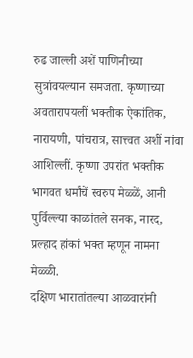रुढ जाल्ली अशें पाणिनीच्या सुत्रांवयल्यान समजता. कृष्णाच्या अवतारापयलीं भक्तीक ऐकांतिक, नारायणी, पांचरात्र, सात्त्वत अशीं नांवा आशिल्लीं. कृष्णा उपरांत भक्तीक भागवत धर्मांचें स्वरुप मेळ्ळें, आनी पुर्विल्ल्या काळांतले सनक, नारद, प्रल्हाद हांकां भक्त म्हणून नामना मेळ्ळी.
दक्षिण भारातांतल्या आळवारांनी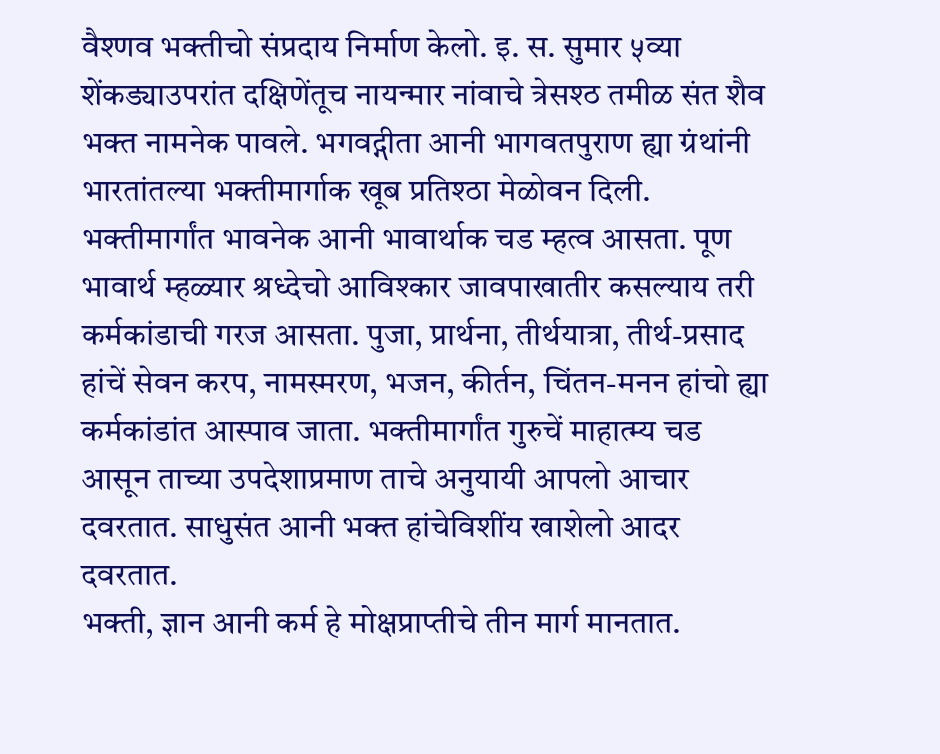वैश्णव भक्तीचो संप्रदाय निर्माण केलो. इ. स. सुमार ५व्या शेंकड्याउपरांत दक्षिणेंतूच नायन्मार नांवाचे त्रेसश्ठ तमीळ संत शैव भक्त नामनेक पावले. भगवद्गीता आनी भागवतपुराण ह्या ग्रंथांनी भारतांतल्या भक्तीमार्गाक खूब प्रतिश्ठा मेळोवन दिली.
भक्तीमार्गांत भावनेक आनी भावार्थाक चड म्हत्व आसता. पूण भावार्थ म्हळ्यार श्रध्देचो आविश्कार जावपाखातीर कसल्याय तरी कर्मकांडाची गरज आसता. पुजा, प्रार्थना, तीर्थयात्रा, तीर्थ-प्रसाद हांचें सेवन करप, नामस्मरण, भजन, कीर्तन, चिंतन-मनन हांचो ह्या कर्मकांडांत आस्पाव जाता. भक्तीमार्गांत गुरुचें माहात्म्य चड आसून ताच्या उपदेशाप्रमाण ताचे अनुयायी आपलो आचार दवरतात. साधुसंत आनी भक्त हांचेविशींय खाशेलो आदर दवरतात.
भक्ती, ज्ञान आनी कर्म हे मोक्षप्राप्तीचे तीन मार्ग मानतात.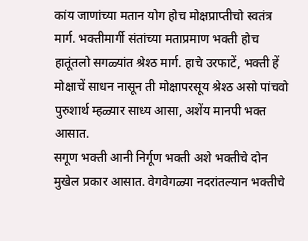कांय जाणांच्या मतान योग होच मोक्षप्राप्तीचो स्वतंत्र मार्ग. भक्तीमार्गी संतांच्या मताप्रमाण भक्ती होच हातूंतलो सगळ्यांत श्रेश्ठ मार्ग. हाचे उरफाटें, भक्ती हें मोक्षाचें साधन नासून ती मोक्षापरसूय श्रेश्ठ असो पांचवो पुरुशार्थ म्हळ्यार साध्य आसा, अशेंय मानपी भक्त आसात.
सगूण भक्ती आनी निर्गूण भक्ती अशे भक्तीचे दोन मुखेल प्रकार आसात. वेगवेगळ्या नदरांतल्यान भक्तीचे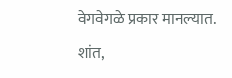वेगवेगळे प्रकार मानल्यात. शांत,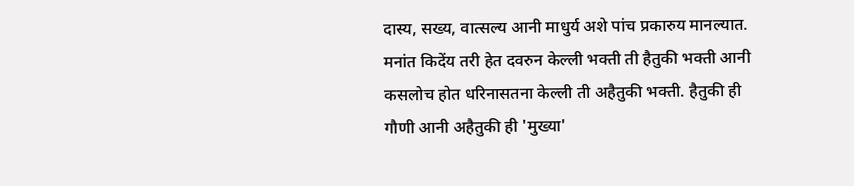दास्य, सख्य, वात्सल्य आनी माधुर्य अशे पांच प्रकारुय मानल्यात. मनांत किदेंय तरी हेत दवरुन केल्ली भक्ती ती हैतुकी भक्ती आनी कसलोच होत धरिनासतना केल्ली ती अहैतुकी भक्ती. हैतुकी ही गौणी आनी अहैतुकी ही 'मुख्या'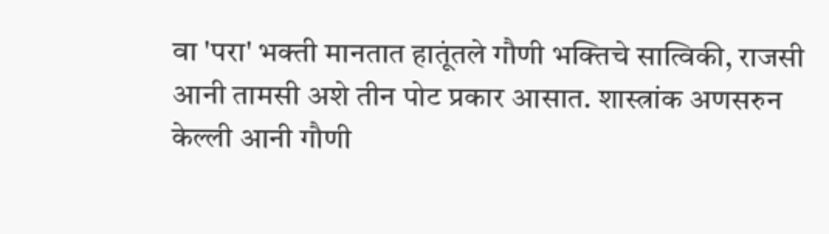वा 'परा' भक्ती मानतात हातूंतले गौणी भक्तिचे सात्विकी, राजसी आनी तामसी अशे तीन पोट प्रकार आसात. शास्त्रांक अणसरुन केल्ली आनी गौणी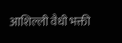आशिल्ली वैधी भक्ती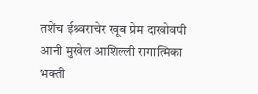तशेंच ईश्र्वराचेर खूब प्रेम दाखोवपी आनी मुखेल आशिल्ली रागात्मिका भक्ती